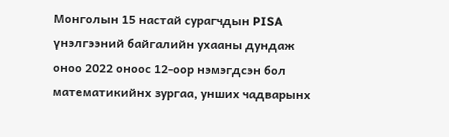Монголын 15 настай сурагчдын PISA үнэлгээний байгалийн ухааны дундаж оноо 2022 оноос 12-оор нэмэгдсэн бол математикийнх зургаа, унших чадварынх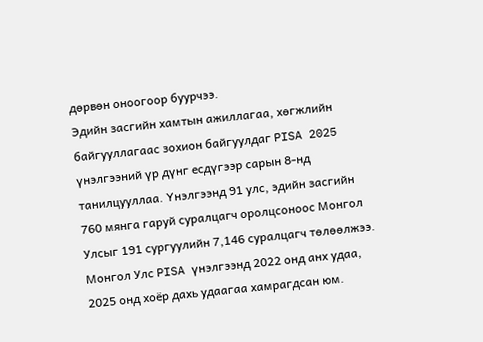дөрвөн оноогоор буурчээ.
Эдийн засгийн хамтын ажиллагаа, хөгжлийн байгууллагаас зохион байгуулдаг PISA 2025 үнэлгээний үр дүнг есдүгээр сарын 8-нд танилцууллаа. Үнэлгээнд 91 улс, эдийн засгийн 760 мянга гаруй суралцагч оролцсоноос Монгол Улсыг 191 сургуулийн 7,146 суралцагч төлөөлжээ. Монгол Улс PISA үнэлгээнд 2022 онд анх удаа, 2025 онд хоёр дахь удаагаа хамрагдсан юм.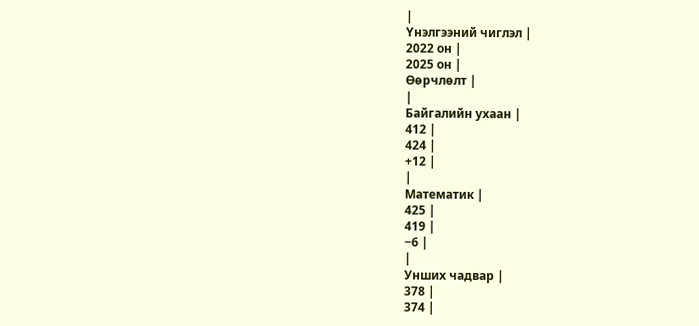|
Үнэлгээний чиглэл |
2022 он |
2025 он |
Өөрчлөлт |
|
Байгалийн ухаан |
412 |
424 |
+12 |
|
Математик |
425 |
419 |
−6 |
|
Унших чадвар |
378 |
374 |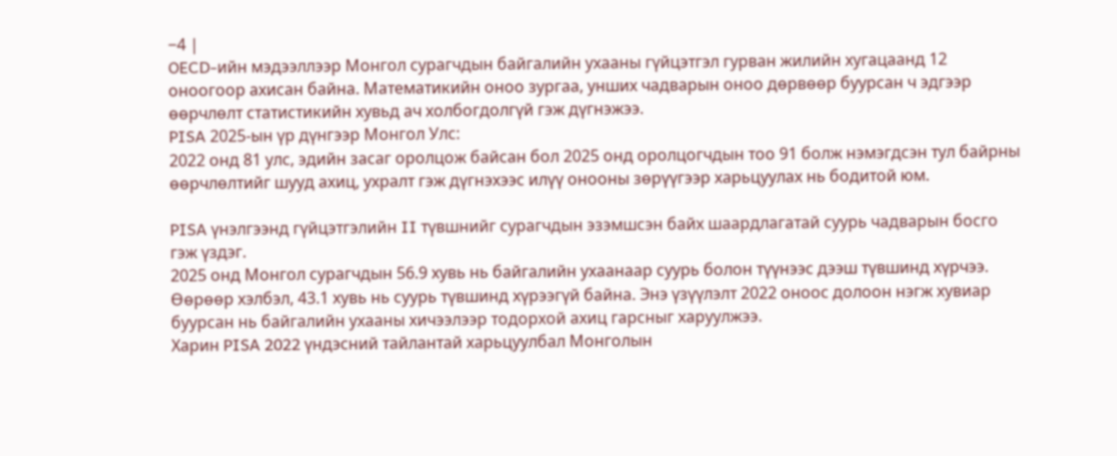−4 |
OECD-ийн мэдээллээр Монгол сурагчдын байгалийн ухааны гүйцэтгэл гурван жилийн хугацаанд 12 оноогоор ахисан байна. Математикийн оноо зургаа, унших чадварын оноо дөрвөөр буурсан ч эдгээр өөрчлөлт статистикийн хувьд ач холбогдолгүй гэж дүгнэжээ.
PISA 2025-ын үр дүнгээр Монгол Улс:
2022 онд 81 улс, эдийн засаг оролцож байсан бол 2025 онд оролцогчдын тоо 91 болж нэмэгдсэн тул байрны өөрчлөлтийг шууд ахиц, ухралт гэж дүгнэхээс илүү онооны зөрүүгээр харьцуулах нь бодитой юм.

PISA үнэлгээнд гүйцэтгэлийн II түвшнийг сурагчдын эзэмшсэн байх шаардлагатай суурь чадварын босго гэж үздэг.
2025 онд Монгол сурагчдын 56.9 хувь нь байгалийн ухаанаар суурь болон түүнээс дээш түвшинд хүрчээ. Өөрөөр хэлбэл, 43.1 хувь нь суурь түвшинд хүрээгүй байна. Энэ үзүүлэлт 2022 оноос долоон нэгж хувиар буурсан нь байгалийн ухааны хичээлээр тодорхой ахиц гарсныг харуулжээ.
Харин PISA 2022 үндэсний тайлантай харьцуулбал Монголын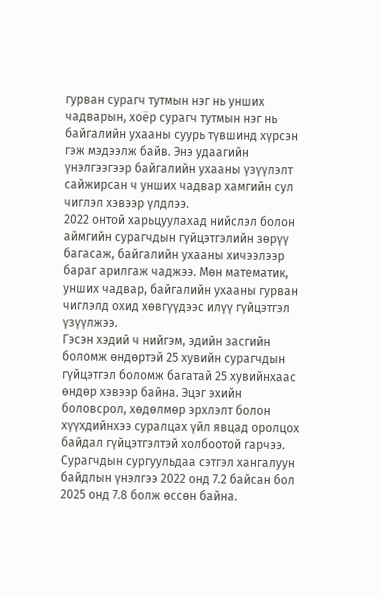гурван сурагч тутмын нэг нь унших чадварын, хоёр сурагч тутмын нэг нь байгалийн ухааны суурь түвшинд хүрсэн гэж мэдээлж байв. Энэ удаагийн үнэлгээгээр байгалийн ухааны үзүүлэлт сайжирсан ч унших чадвар хамгийн сул чиглэл хэвээр үлдлээ.
2022 онтой харьцуулахад нийслэл болон аймгийн сурагчдын гүйцэтгэлийн зөрүү багасаж, байгалийн ухааны хичээлээр бараг арилгаж чаджээ. Мөн математик, унших чадвар, байгалийн ухааны гурван чиглэлд охид хөвгүүдээс илүү гүйцэтгэл үзүүлжээ.
Гэсэн хэдий ч нийгэм, эдийн засгийн боломж өндөртэй 25 хувийн сурагчдын гүйцэтгэл боломж багатай 25 хувийнхаас өндөр хэвээр байна. Эцэг эхийн боловсрол, хөдөлмөр эрхлэлт болон хүүхдийнхээ суралцах үйл явцад оролцох байдал гүйцэтгэлтэй холбоотой гарчээ.
Сурагчдын сургуульдаа сэтгэл хангалуун байдлын үнэлгээ 2022 онд 7.2 байсан бол 2025 онд 7.8 болж өссөн байна.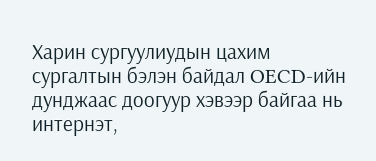Харин сургуулиудын цахим сургалтын бэлэн байдал OECD-ийн дунджаас доогуур хэвээр байгаа нь интернэт,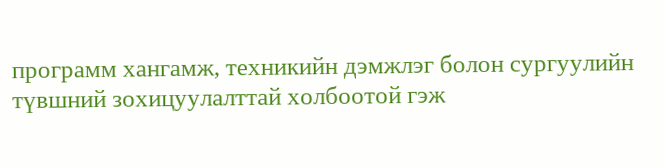программ хангамж, техникийн дэмжлэг болон сургуулийн түвшний зохицуулалттай холбоотой гэж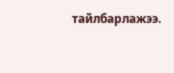тайлбарлажээ.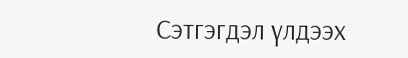Сэтгэгдэл үлдээх